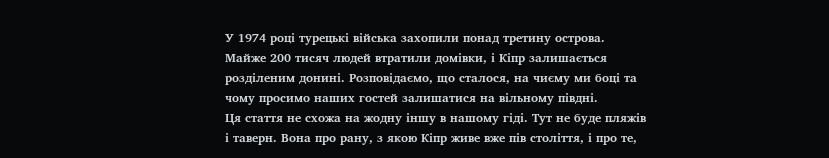У 1974 році турецькі війська захопили понад третину острова. Майже 200 тисяч людей втратили домівки, і Кіпр залишається розділеним донині. Розповідаємо, що сталося, на чиєму ми боці та чому просимо наших гостей залишатися на вільному півдні.
Ця стаття не схожа на жодну іншу в нашому гіді. Тут не буде пляжів і таверн. Вона про рану, з якою Кіпр живе вже пів століття, і про те,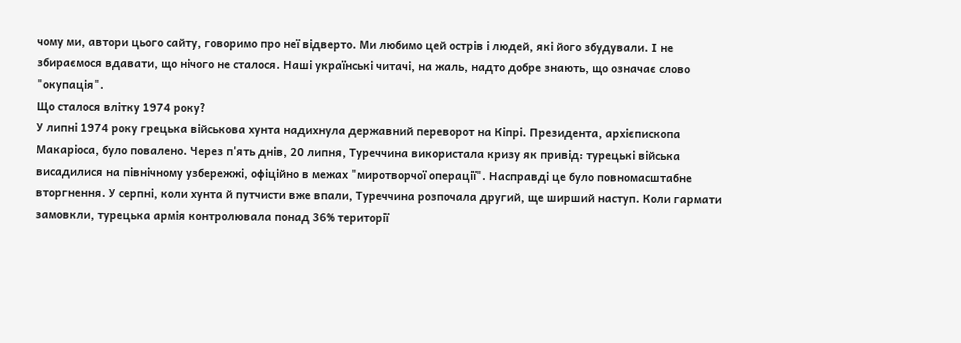чому ми, автори цього сайту, говоримо про неї відверто. Ми любимо цей острів і людей, які його збудували. І не збираємося вдавати, що нічого не сталося. Наші українські читачі, на жаль, надто добре знають, що означає слово "окупація".
Що сталося влітку 1974 року?
У липні 1974 року грецька військова хунта надихнула державний переворот на Кіпрі. Президента, архієпископа Макаріоса, було повалено. Через п'ять днів, 20 липня, Туреччина використала кризу як привід: турецькі війська висадилися на північному узбережжі, офіційно в межах "миротворчої операції". Насправді це було повномасштабне вторгнення. У серпні, коли хунта й путчисти вже впали, Туреччина розпочала другий, ще ширший наступ. Коли гармати замовкли, турецька армія контролювала понад 36% території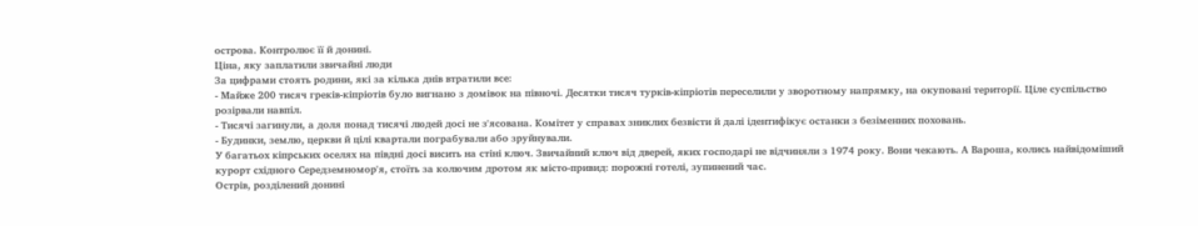острова. Контролює її й донині.
Ціна, яку заплатили звичайні люди
За цифрами стоять родини, які за кілька днів втратили все:
- Майже 200 тисяч греків-кіпріотів було вигнано з домівок на півночі. Десятки тисяч турків-кіпріотів переселили у зворотному напрямку, на окуповані території. Ціле суспільство розірвали навпіл.
- Тисячі загинули, а доля понад тисячі людей досі не з'ясована. Комітет у справах зниклих безвісти й далі ідентифікує останки з безіменних поховань.
- Будинки, землю, церкви й цілі квартали пограбували або зруйнували.
У багатьох кіпрських оселях на півдні досі висить на стіні ключ. Звичайний ключ від дверей, яких господарі не відчиняли з 1974 року. Вони чекають. А Вароша, колись найвідоміший курорт східного Середземномор'я, стоїть за колючим дротом як місто-привид: порожні готелі, зупинений час.
Острів, розділений донині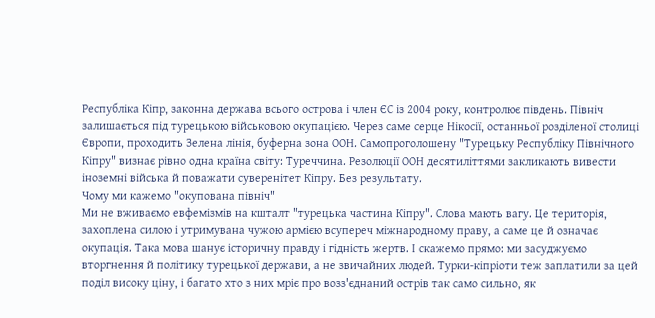Республіка Кіпр, законна держава всього острова і член ЄС із 2004 року, контролює південь. Північ залишається під турецькою військовою окупацією. Через саме серце Нікосії, останньої розділеної столиці Європи, проходить Зелена лінія, буферна зона ООН. Самопроголошену "Турецьку Республіку Північного Кіпру" визнає рівно одна країна світу: Туреччина. Резолюції ООН десятиліттями закликають вивести іноземні війська й поважати суверенітет Кіпру. Без результату.
Чому ми кажемо "окупована північ"
Ми не вживаємо евфемізмів на кшталт "турецька частина Кіпру". Слова мають вагу. Це територія, захоплена силою і утримувана чужою армією всупереч міжнародному праву, а саме це й означає окупація. Така мова шанує історичну правду і гідність жертв. І скажемо прямо: ми засуджуємо вторгнення й політику турецької держави, а не звичайних людей. Турки-кіпріоти теж заплатили за цей поділ високу ціну, і багато хто з них мріє про возз'єднаний острів так само сильно, як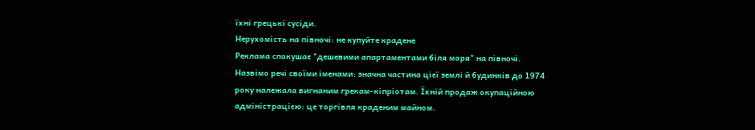їхні грецькі сусіди.
Нерухомість на півночі: не купуйте крадене
Реклама спокушає "дешевими апартаментами біля моря" на півночі. Назвімо речі своїми іменами: значна частина цієї землі й будинків до 1974 року належала вигнаним грекам-кіпріотам. Їхній продаж окупаційною адміністрацією: це торгівля краденим майном.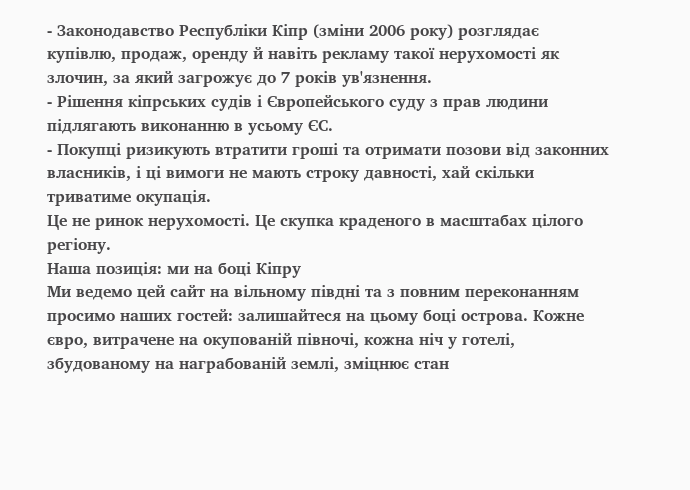- Законодавство Республіки Кіпр (зміни 2006 року) розглядає купівлю, продаж, оренду й навіть рекламу такої нерухомості як злочин, за який загрожує до 7 років ув'язнення.
- Рішення кіпрських судів і Європейського суду з прав людини підлягають виконанню в усьому ЄС.
- Покупці ризикують втратити гроші та отримати позови від законних власників, і ці вимоги не мають строку давності, хай скільки триватиме окупація.
Це не ринок нерухомості. Це скупка краденого в масштабах цілого регіону.
Наша позиція: ми на боці Кіпру
Ми ведемо цей сайт на вільному півдні та з повним переконанням просимо наших гостей: залишайтеся на цьому боці острова. Кожне євро, витрачене на окупованій півночі, кожна ніч у готелі, збудованому на награбованій землі, зміцнює стан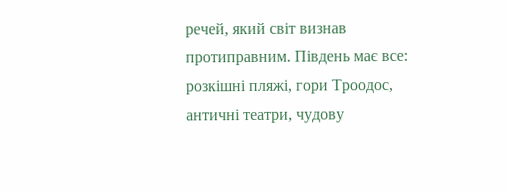речей, який світ визнав протиправним. Південь має все: розкішні пляжі, гори Троодос, античні театри, чудову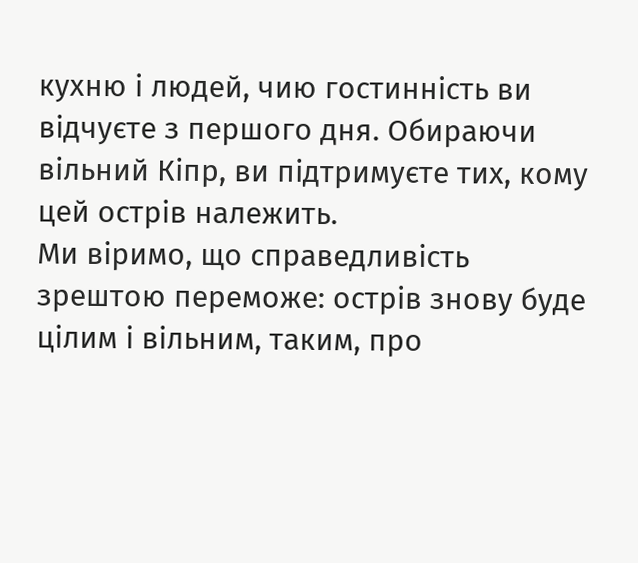кухню і людей, чию гостинність ви відчуєте з першого дня. Обираючи вільний Кіпр, ви підтримуєте тих, кому цей острів належить.
Ми віримо, що справедливість зрештою переможе: острів знову буде цілим і вільним, таким, про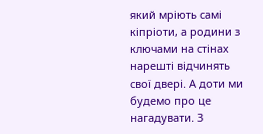який мріють самі кіпріоти, а родини з ключами на стінах нарешті відчинять свої двері. А доти ми будемо про це нагадувати. З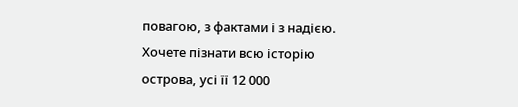повагою, з фактами і з надією.
Хочете пізнати всю історію острова, усі її 12 000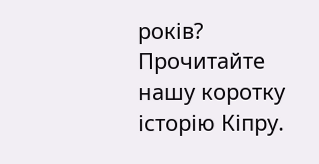років? Прочитайте нашу коротку історію Кіпру.